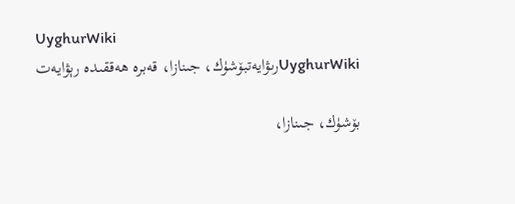UyghurWiki
UyghurWikiرىۋايەتبۆشۈك، جىنازا، قەبرە ھەققىدە رېۋايەت

بۆشۈك، جىنازا،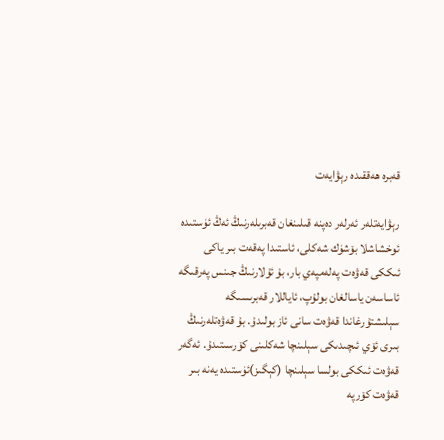قەبرە ھەققىدە رېۋايەت

رېۋايەتلەر ئەرلەر دەپنە قىلىنغان قەبرىلەرنىڭ ئەڭ ئۈستىدە ئوخشاشلا بۆشۈك شەكلى، ئاستىدا پەقەت بىر ياكى ئىككى قەۋەت پەلەمپەي بار، بۇ ئۇلارنىڭ جىنس پەرقىگە ئاساسەن ياسالغان بولۇپ، ئاياللار قەبرىسىگە سېلىشتۇرغاندا قەۋەت سانى ئاز بولىدۇ. بۇ قەۋەتلەرنىڭ بىرى ئۆي ئىچىدىكى سېلىنچا شەكلىنى كۆرسىتىدۇ. ئەگەر قەۋەت ئىككى بولسا سېلىنچا (كېگىز)ئۈستىدە يەنە بىر قەۋەت كۆرپە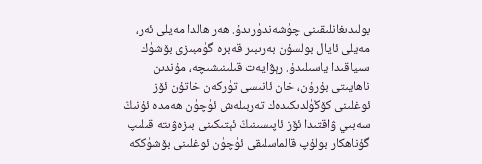بولىدىغانلىقىنى چۈشەندۈرىدۇ. ھەر ھالدا مەيلى ئەر، مەيلى ئايال بولسۇن بەرىبىر قەبرە گۈمبىزى بۆشۈك سىياقىدا ياسىلىدۇ. رېۋايەت قىلىنىشىچە، مۇندىن ناھايىتى بۇرۇن، خان ئانىسى تۈركەن خاتۇن ئۆز ئوغلىنى كۆڭۈلدىكىدەك تەربىلەش ئۈچۈن ھەمدە ئۇنىڭ سەبىي ۋاقتىدا ئۆز ئاپىسىنىڭ ئېتىكىنى بىزەۋىتە قىلىپ گۇناھكار بولۇپ قالماسلىقى ئۈچۈن ئوغلىنى بۆشۈككە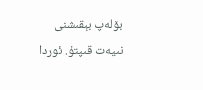بۆلەپ بېقىشنى نىيەت قىپتۇ. ئوردا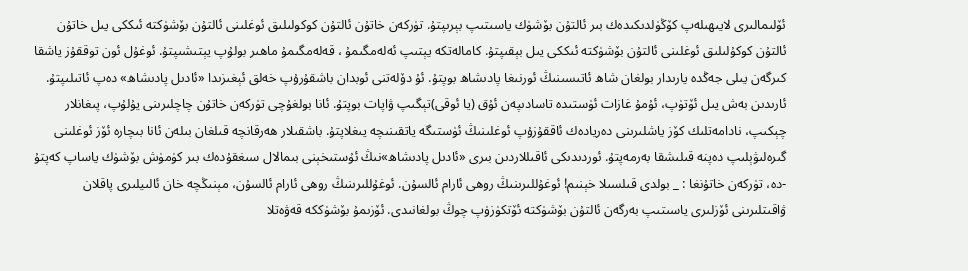ئۆلىمالىرى لايىھىلەپ كۆڭۈلدىكىدەك بىر ئالتۇن بۆشۈك ياسىتىپ بېرىپتۇ. تۈركەن خاتۇن ئالتۇن كوكولىلىق ئوغلىنى ئالتۇن بۆشۈكتە ئىككى يىل خاتۇن ئالتۇن كوكۇلىلىق ئوغلىنى ئالتۇن بۆشۈكتە ئىككى يىل بېقىپتۇ. كامالەتكە يېتىپ ئەلەمگىمۇ ، قەلەمگىمۇ ماھىر بولۇپ يېتىشىپتۇ. ئوغۇل ئون توققۇز ياشقا كىرگەن يىلى جەڭدە يارىدار بولغان شاھ ئاتىسىنىڭ ئورنىغا پادىشاھ بوپتۇ. ئۇ دۆلەتنى ئوبدان باشقۇرۇپ خەلق ئېغىزىدا «ئادىل پادىشاھ» دەپ ئاتىلىپتۇ. ئارىدىن بەش يىل ئۆتۈپ، ئۇمۇ غازات ئۈستىدە تاسادىپەن ئۇق (يا ئوقى)تېگىپ ۋاپات بوپتۇ. ئانا بولغۇچى تۈركەن خاتۇن چاچلىرىنى يۇلۇپ، پىغانلار چېكىپ، نادامەتلىك كۆز ياشلىرىنى دەريادەك ئاققۇزۇپ ئوغلىنىڭ ئۈستىگە ياتقىنىچە يىغلاپتۇ. باشقىلار ھەرقانچە قىلغان بىلەن ئانا بىچارە ئۆز ئوغلىنى گىرەلىۋېلىپ دەپنە قىلىشقا بەرمەپتۇ. ئوردىدىكى ئاقىللاردىن بىرى «ئادىل پادىشاھ»نىڭ ئۇستىخېنى بىمالال سىغقۇدەك بىر كۈمۈش بۆشۈك ياساپ كەپتۇ -دە، تۈركەن خاتۇنغا : _ بولدى قىلسىلا خېنىم! ئوغۇللىرىنىڭ روھى ئارام ئالسۇن. ئوغۇللىرىنىڭ روھى ئارام ئالسۇن، مېنىڭچە خان ئالىيلىرى پاقلان ۋاقىتلىرىنى ئۆزلىرى ياسىتىپ بەرگەن ئالتۇن بۆشۈكتە ئۆتكۈزۈپ چوڭ بولغانىدى. ئۆزىمۇ بۆشۈككە قەۋەتلا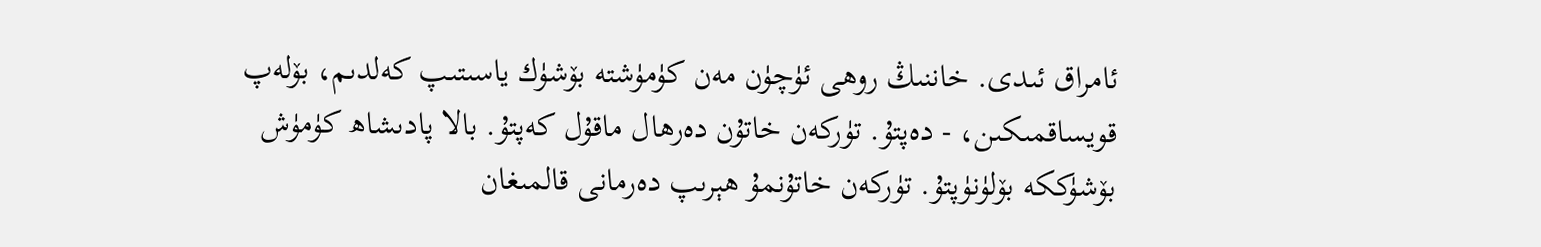ئامراق ئىدى. خاننىڭ روھى ئۈچۈن مەن كۈمۈشتە بۆشۈك ياسىتىپ كەلدىم، بۆلەپ قويساقمىكىن، - دەپتۇ. تۈركەن خاتۇن دەرھال ماقۇل كەپتۇ. بالا پادىشاھ كۈمۈش بۆشۈككە بۆلۈنۈپتۇ. تۈركەن خاتۇنمۇ ھېرىپ دەرمانى قالمىغان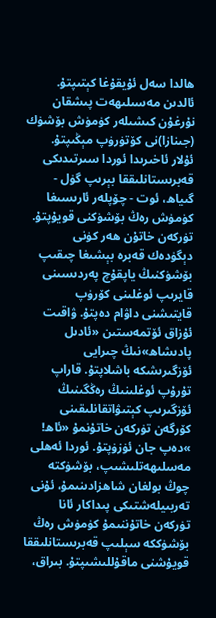ھالدا سەل ئۇيقۇغا كېتىپتۇ. ئالدىن مەسىلىھەت پىشقان نۇرغۇن كىشىلەر كۈمۈش بۆشۈك (جىنازا)نى كۆتۈرۈپ مېڭىپتۇ. ئۇلار ئاخىرىدا ئوردا سىرتىدىكى قەبرىستانلىققا بېرىپ گۈل - گىياھ، ئوت - چۆپلەر ئارىسىغا كۈمۈش رەڭ بۆشۈكنى قويۇپتۇ. تۈركەن خاتۇن ھەر كۈنى دېگۈدەك قەبرە بېشىغا چىقىپ بۆشۈكنىڭ ياپقۇچ پەردىسىنى قايرىپ ئوغلىنى كۆرۈپ قايتىشنى داۋام دەپتۇ. ۋاقىت ئۇزاق ئۆتمەستىن «ئادىل پادىشاھ»نىڭ چىرايى ئۆزگىرىشكە باشلاپتۇ. قاراپ تۇرۇپ ئوغلىنىڭ رەڭگىنىڭ ئۆزگىرىپ كېتىۋاتقانلىقىنى كۆرگەن تۈركەن خاتۇنمۇ «ئاھ! »دەپ جان ئۈزۈپتۇ. ئوردا ئەھلى مەسلىھەتلىشىپ، بۆشۈكتە چوڭ بولغان شاھزادىنىمۇ، ئۇنى تەربىيلەشتىكى پىداكار ئانا تۈركەن خاتۇننىمۇ كۈمۈش رەڭ بۆشۈككە سېلىپ قەبرىستانلىققا قويۇشنى ماقۇللىشىپتۇ. بىراق،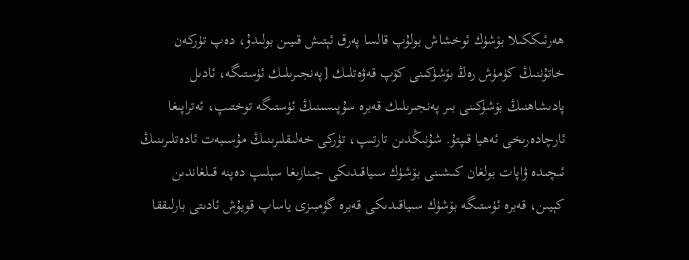ھەرئىككىلا بۆشۈك ئوخشاش بولۇپ قالسا پەرق ئېتىش قىيىن بولىدۇ، دەپ تۈركەن خاتۇننىڭ كۈمۈش رەڭ بۆشۈكىنى كۆپ قەۋەتلىك [پەنجىرىلىك ئۈستىگە، ئادىل پادىشاھنىڭ بۆشۈكىنى بىر پەنجىرىلىك قەبرە سۇپىسىنىڭ ئۈستىگە توختىپ، ئەتراپىغا ئارچادەرىخى ئەھيا قىپتۇ. شۇنىڭدىن تارتىپ، تۈركى خەلىقلىرىنىڭ مۇسىبەت ئادەتلىرىنىڭ ئىچىدە ۋاپات بولغان كىشىنى بۆشۈك سىياقىدىكى جىنازىغا سېلىپ دەپنە قىلغاندىن كېيىن، قەبرە ئۈستىگە بۆشۈك سىياقىدىكى قەبرە گۈمبىزى ياساپ قويۇش ئادىتى بارلىققا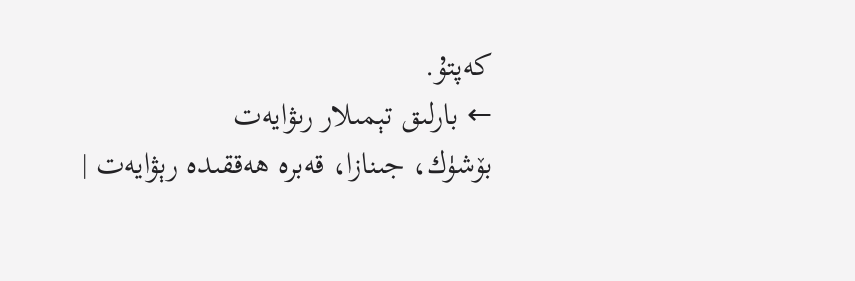كەپتۇ.
← بارلىق تېمىلار رىۋايەت
بۆشۈك، جىنازا، قەبرە ھەققىدە رېۋايەت |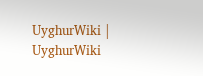UyghurWiki | UyghurWiki